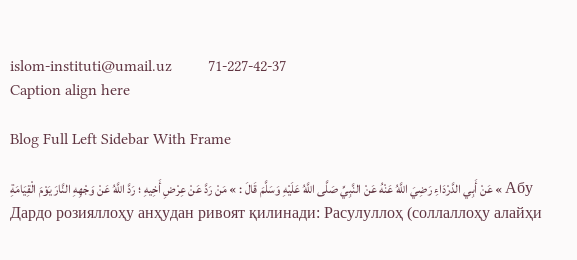islom-instituti@umail.uz         71-227-42-37
Caption align here

Blog Full Left Sidebar With Frame

عَنْ أَبِي الدَّرْدَاءِ رَضِيَ اللَّهُ عَنْهُ عَنْ النَّبِيِّ صَلَّى اللَّهُ عَلَيْهِ وَسَلَّمَ قَالَ : » مَنْ رَدَّ عَنْ عِرْضِ أَخِيهِ ؛ رَدَّ اللَّهُ عَنْ وَجْهِهِ النَّارَ يَوْمَ الْقِيَامَةِ « Абу Дардо розияллоҳу анҳудан ривоят қилинади: Расулуллоҳ (соллаллоҳу алайҳи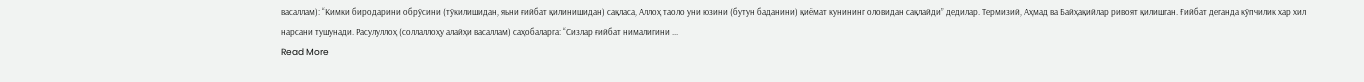васаллам): “Кимки биродарини обрўсини (тўкилишидан, яьни ғийбат қилинишидан) сақласа, Аллоҳ таоло уни юзини (бутун баданини) қиёмат кунининг оловидан сақлайди” дедилар. Термизий, Аҳмад ва Байҳақийлар ривоят қилишган. Ғийбат деганда кўпчилик хар хил нарсани тушунади. Расулуллоҳ (соллаллоҳу алайҳи васаллам) саҳобаларга: “Сизлар ғийбат нималигини ...
Read More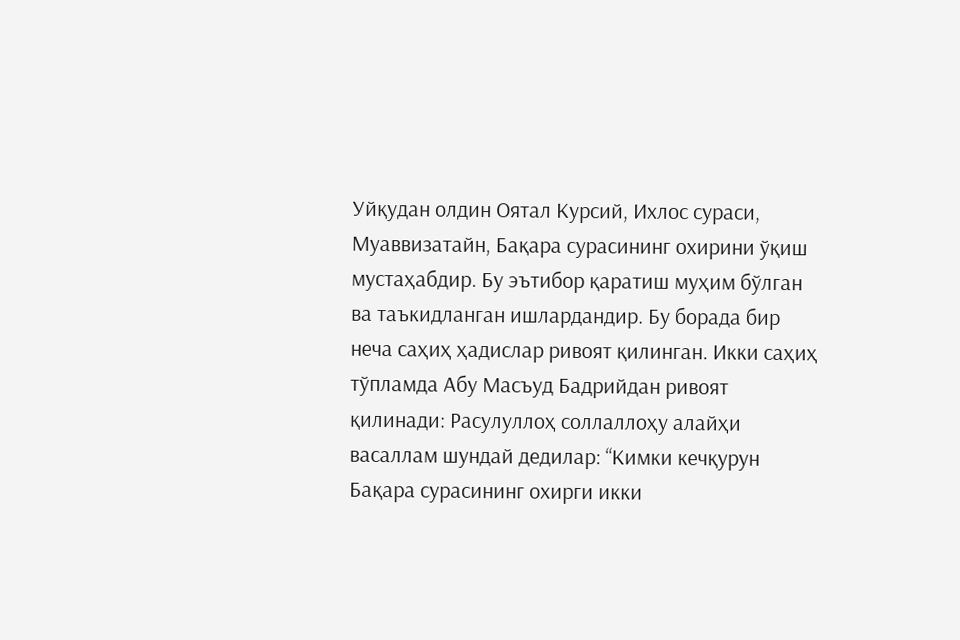Уйқудан олдин Оятал Курсий, Ихлос сураси, Муаввизатайн, Бақара сурасининг охирини ўқиш мустаҳабдир. Бу эътибор қаратиш муҳим бўлган ва таъкидланган ишлардандир. Бу борада бир неча саҳиҳ ҳадислар ривоят қилинган. Икки саҳиҳ тўпламда Абу Масъуд Бадрийдан ривоят қилинади: Расулуллоҳ соллаллоҳу алайҳи васаллам шундай дедилар: “Кимки кечқурун Бақара сурасининг охирги икки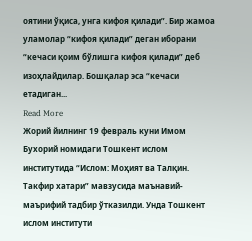оятини ўқиса, унга кифоя қилади”. Бир жамоа уламолар “кифоя қилади” деган иборани “кечаси қоим бўлишга кифоя қилади” деб изоҳлайдилар. Бошқалар эса “кечаси етадиган...
Read More
Жорий йилнинг 19 февраль куни Имом Бухорий номидаги Тошкент ислом институтида “Ислом: Моҳият ва Талқин. Такфир хатари” мавзусида маънавий-маърифий тадбир ўтказилди. Унда Тошкент ислом институти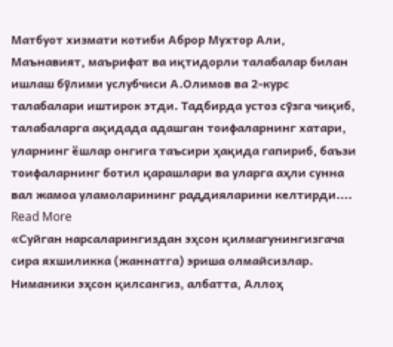Матбуот хизмати котиби Аброр Мухтор Али, Маънавият, маърифат ва иқтидорли талабалар билан ишлаш бўлими услубчиси А.Олимов ва 2-курс талабалари иштирок этди. Тадбирда устоз сўзга чиқиб, талабаларга ақидада адашган тоифаларнинг хатари, уларнинг ёшлар онгига таъсири ҳақида гапириб, баъзи тоифаларнинг ботил қарашлари ва уларга аҳли сунна вал жамоа уламоларининг раддияларини келтирди....
Read More
«Суйган нарсаларингиздан эҳсон қилмагунингизгача сира яхшиликка (жаннатга) эриша олмайсизлар. Ниманики эҳсон қилсангиз, албатта, Аллоҳ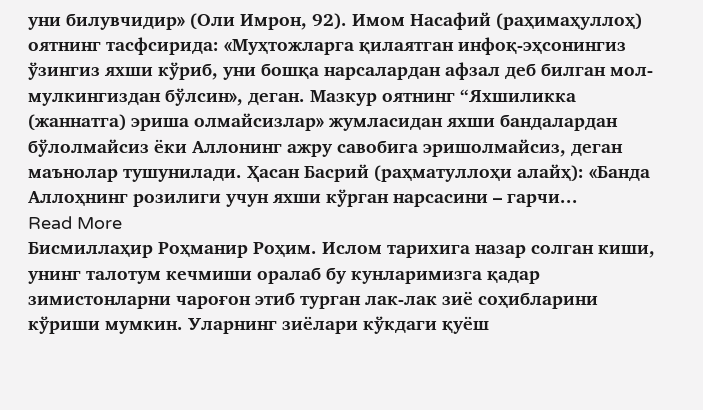уни билувчидир» (Оли Имрон, 92). Имом Насафий (рaҳимаҳуллоҳ) оятнинг тасфсирида: «Муҳтожларга қилaятган инфоқ-эҳсонингиз ўзингиз яхши кўриб, уни бошқа нарсалардан афзал деб билган мол-мулкингиздан бўлсин», деган. Мазкур оятнинг “Яхшиликка (жаннатга) эриша олмайсизлар» жумласидан яхши бандалардан бўлолмайсиз ёки Аллонинг ажру савобига эришолмайсиз, деган маънолар тушунилади. Ҳасан Басрий (раҳматуллоҳи алайҳ): «Банда Аллоҳнинг розилиги учун яхши кўрган нарсасини – гарчи...
Read More
Бисмиллаҳир Роҳманир Роҳим. Ислом тарихига назар солган киши, унинг талотум кечмиши оралаб бу кунларимизга қадар зимистонларни чароғон этиб турган лак-лак зиё соҳибларини кўриши мумкин. Уларнинг зиёлари кўкдаги қуёш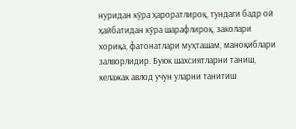нуридан кўра ҳароратлироқ, тундаги бадр ой ҳайбатидан кўра шарафлироқ, заколари хориқа, фатонатлари муҳташам, маноқиблари залворлидир. Буюк шахсиятларни таниш, келажак авлод учун уларни танитиш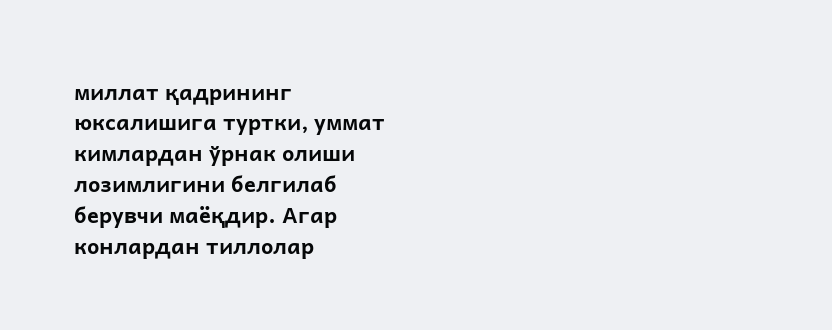миллат қадрининг юксалишига туртки, уммат кимлардан ўрнак олиши лозимлигини белгилаб берувчи маёқдир. Агар конлардан тиллолар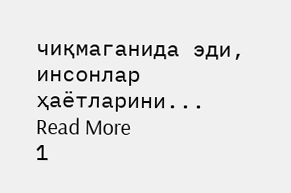чиқмаганида эди, инсонлар ҳаётларини...
Read More
1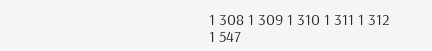1 308 1 309 1 310 1 311 1 312 1 547